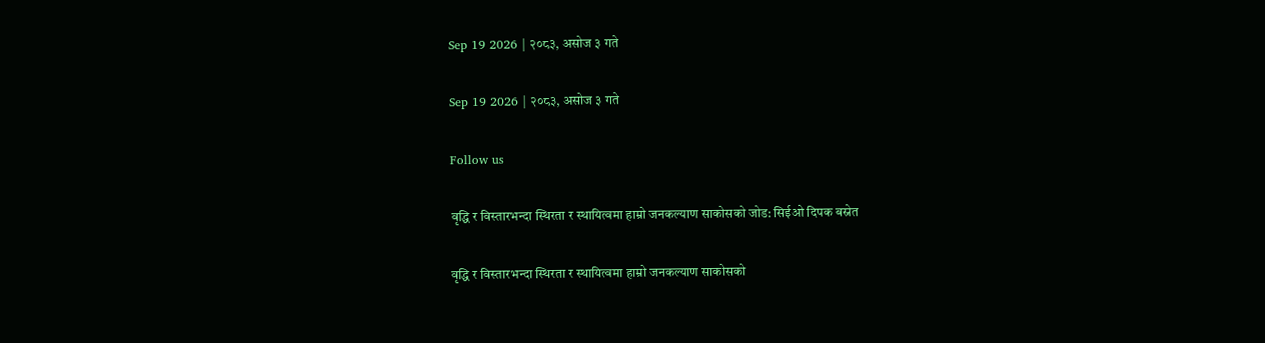Sep 19 2026 | २०८३, असोज ३ गते

Sep 19 2026 | २०८३, असोज ३ गते

Follow us

वृद्धि र विस्तारभन्दा स्थिरता र स्थायित्वमा हाम्रो जनकल्याण साकोसको जोड: सिईओ दिपक बस्नेत

वृद्धि र विस्तारभन्दा स्थिरता र स्थायित्वमा हाम्रो जनकल्याण साकोसको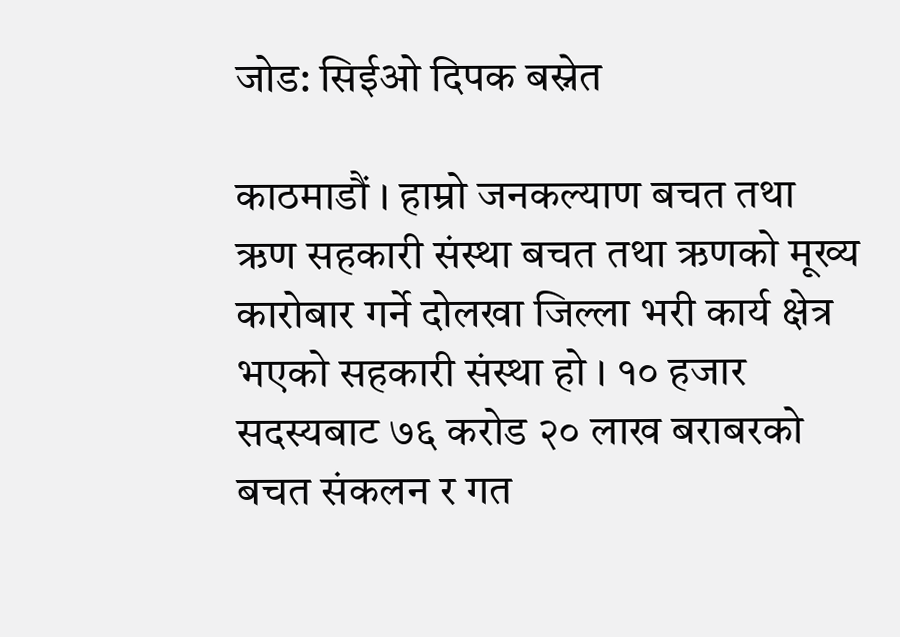जोड: सिईओ दिपक बस्नेत

काठमाडौं । हाम्रो जनकल्याण बचत तथा ऋण सहकारी संस्था बचत तथा ऋणको मूख्य कारोबार गर्ने दोलखा जिल्ला भरी कार्य क्षेत्र भएको सहकारी संस्था हो । १० हजार सदस्यबाट ७६ करोड २० लाख बराबरको बचत संकलन र गत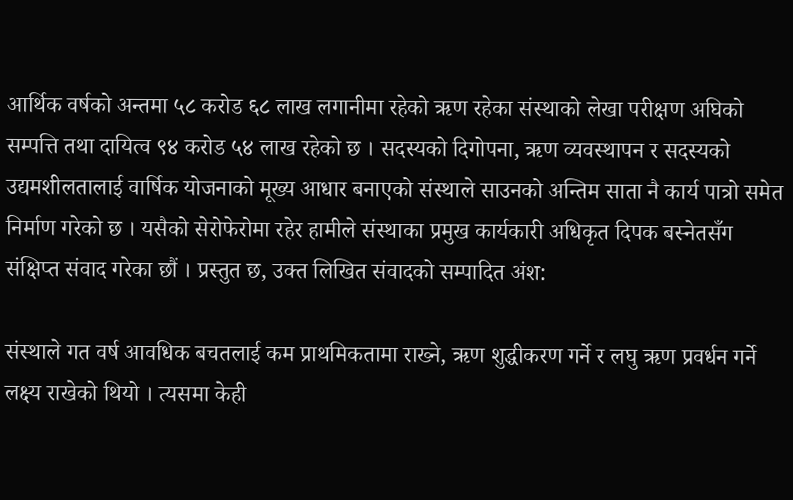आर्थिक वर्षको अन्तमा ५८ करोड ६८ लाख लगानीमा रहेको ऋण रहेका संस्थाको लेखा परीक्षण अघिको सम्पत्ति तथा दायित्व ९४ करोड ५४ लाख रहेको छ । सदस्यको दिगोपना, ऋण व्यवस्थापन र सदस्यको उद्यमशीलतालाई वार्षिक योजनाको मूख्य आधार बनाएको संस्थाले साउनको अन्तिम साता नै कार्य पात्रो समेत निर्माण गरेको छ । यसैको सेरोफेरोमा रहेर हामीले संस्थाका प्रमुख कार्यकारी अधिकृत दिपक बस्नेतसँग संक्षिप्त संवाद गरेका छौं । प्रस्तुत छ, उक्त लिखित संवादको सम्पादित अंश:

संस्थाले गत वर्ष आवधिक बचतलाई कम प्राथमिकतामा राख्ने, ऋण शुद्धीकरण गर्ने र लघु ऋण प्रवर्धन गर्ने लक्ष्य राखेको थियो । त्यसमा केही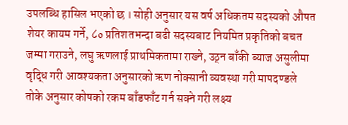उपलब्धि हासिल भएको छ । सोही अनुसार यस वर्ष अधिकतम सदस्यको औषत शेयर कायम गर्ने, ८० प्रतिशतभन्दा बढी सदस्यबाट नियमित प्रकृतिको बचत जम्मा गराउने, लघु ऋणलाई प्राथमिकतामा राख्ने, उठ्न बाँकी ब्याज असुलीमा वृद्धि गरी आवश्यकता अनुसारको ऋण नोक्सानी व्यवस्था गरी मापदण्डले तोके अनुसार कोषको रकम बाँडफाँट गर्न सक्ने गरी लक्ष्य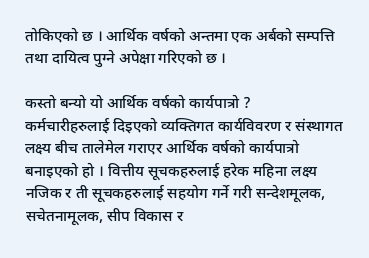तोकिएको छ । आर्थिक वर्षको अन्तमा एक अर्बको सम्पत्ति तथा दायित्व पुग्ने अपेक्षा गरिएको छ ।

कस्तो बन्यो यो आर्थिक वर्षको कार्यपात्रो ?
कर्मचारीहरुलाई दिइएको व्यक्तिगत कार्यविवरण र संस्थागत लक्ष्य बीच तालेमेल गराएर आर्थिक वर्षको कार्यपात्रो बनाइएको हो । वित्तीय सूचकहरुलाई हरेक महिना लक्ष्य नजिक र ती सूचकहरुलाई सहयोग गर्ने गरी सन्देशमूलक, सचेतनामूलक, सीप विकास र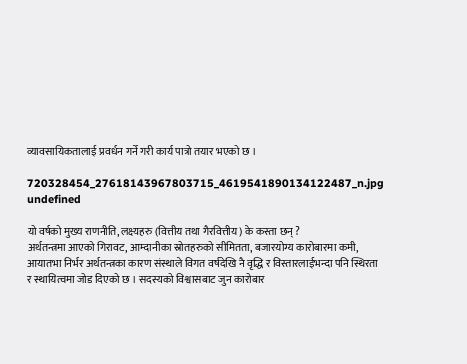व्यावसायिकतालाई प्रवर्धन गर्ने गरी कार्य पात्रो तयार भएको छ ।

720328454_27618143967803715_4619541890134122487_n.jpg
undefined

यो वर्षको मुख्य राणनीति, लक्ष्यहरु (वित्तीय तथा गैरवित्तीय) के कस्ता छन् ?
अर्थतन्त्रमा आएको गिरावट, आम्दानीका स्रोतहरुको सीमितता, बजारयोग्य कारोबारमा कमी, आयातभा निर्भर अर्थतन्त्रका कारण संस्थाले विगत वर्षदेखि नै वृद्धि र विस्तारलाईभन्दा पनि स्थिरता र स्थायित्वमा जोड दिएको छ । सदस्यको विश्वासबाट जुन कारोबार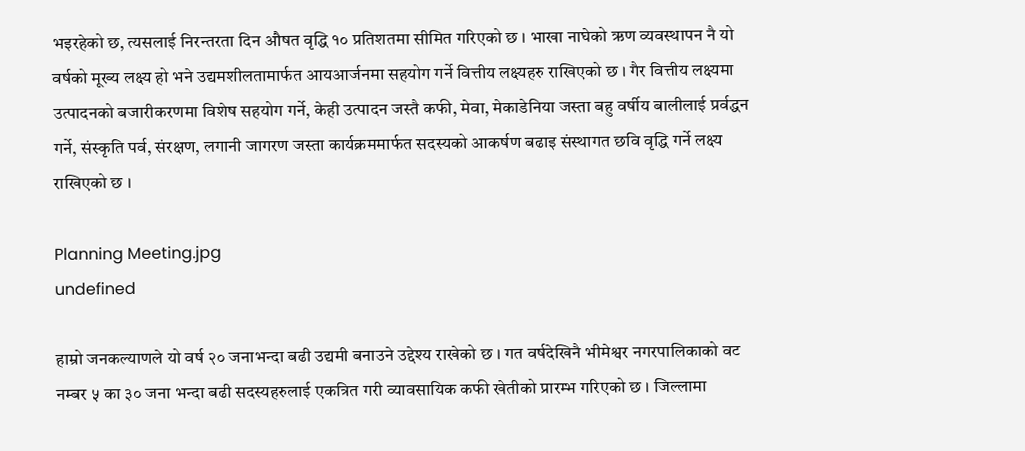भइरहेको छ, त्यसलाई निरन्तरता दिन औषत वृद्धि १० प्रतिशतमा सीमित गरिएको छ । भाखा नाघेको ऋण व्यवस्थापन नै यो वर्षको मूख्य लक्ष्य हो भने उद्यमशीलतामार्फत आयआर्जनमा सहयोग गर्ने वित्तीय लक्ष्यहरु राखिएको छ । गैर वित्तीय लक्ष्यमा उत्पादनको बजारीकरणमा विशेष सहयोग गर्ने, केही उत्पादन जस्तै कफी, मेवा, मेकाडेनिया जस्ता बहु वर्षीय बालीलाई प्रर्वद्धन गर्ने, संस्कृति पर्व, संरक्षण, लगानी जागरण जस्ता कार्यक्रममार्फत सदस्यको आकर्षण बढाइ संस्थागत छवि वृद्धि गर्ने लक्ष्य राखिएको छ ।

Planning Meeting.jpg
undefined

हाम्रो जनकल्याणले यो वर्ष २० जनाभन्दा बढी उद्यमी बनाउने उद्देश्य राखेको छ । गत वर्षदेखिनै भीमेश्वर नगरपालिकाको वट नम्बर ५ का ३० जना भन्दा बढी सदस्यहरुलाई एकत्रित गरी व्यावसायिक कफी खेतीको प्रारम्भ गरिएको छ । जिल्लामा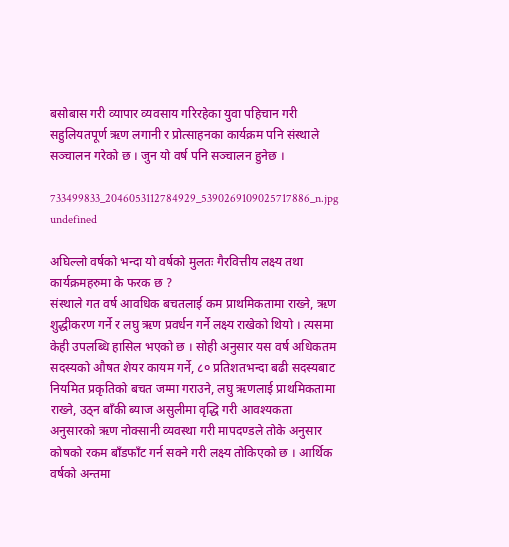बसोबास गरी व्यापार व्यवसाय गरिरहेका युवा पहिचान गरी सहुलियतपूर्ण ऋण लगानी र प्रोत्साहनका कार्यक्रम पनि संस्थाले सञ्चालन गरेको छ । जुन यो वर्ष पनि सञ्चालन हुनेछ ।

733499833_2046053112784929_5390269109025717886_n.jpg
undefined

अघिल्लो वर्षको भन्दा यो वर्षको मुलतः गैरवित्तीय लक्ष्य तथा कार्यक्रमहरुमा के फरक छ ?
संस्थाले गत वर्ष आवधिक बचतलाई कम प्राथमिकतामा राख्ने, ऋण शुद्धीकरण गर्ने र लघु ऋण प्रवर्धन गर्ने लक्ष्य राखेको थियो । त्यसमा केही उपलब्धि हासिल भएको छ । सोही अनुसार यस वर्ष अधिकतम सदस्यको औषत शेयर कायम गर्ने, ८० प्रतिशतभन्दा बढी सदस्यबाट नियमित प्रकृतिको बचत जम्मा गराउने, लघु ऋणलाई प्राथमिकतामा राख्ने, उठ्न बाँकी ब्याज असुलीमा वृद्धि गरी आवश्यकता अनुसारको ऋण नोक्सानी व्यवस्था गरी मापदण्डले तोके अनुसार कोषको रकम बाँडफाँट गर्न सक्ने गरी लक्ष्य तोकिएको छ । आर्थिक वर्षको अन्तमा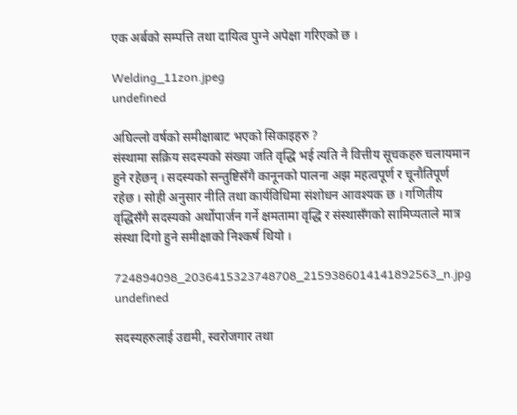एक अर्बको सम्पत्ति तथा दायित्व पुग्ने अपेक्षा गरिएको छ ।

Welding_11zon.jpeg
undefined

अघिल्लो वर्षको समीक्षाबाट भएको सिकाइहरु ?
संस्थामा सक्रिय सदस्यको संख्या जति वृद्धि भई त्यति नै वित्तीय सूचकहरु चलायमान हुने रहेछन् । सदस्यको सन्तुष्टिसँगै कानूनको पालना अझ महत्वपूर्ण र चूनौतिपूर्ण रहेछ । सोही अनुसार नीति तथा कार्यविधिमा संशोधन आवश्यक छ । गणितीय वृद्धिसँगै सदस्यको अर्थोपार्जन गर्ने क्षमतामा वृद्धि र संस्थासँगको सामिप्यताले मात्र संस्था दिगो हुने समीक्षाको निश्कर्ष थियो ।

724894098_2036415323748708_2159386014141892563_n.jpg
undefined

सदस्यहरुलाई उद्यमी, स्वरोजगार तथा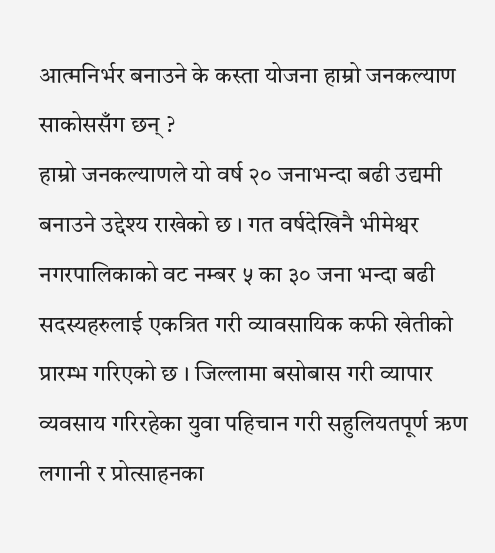आत्मनिर्भर बनाउने के कस्ता योजना हाम्रो जनकल्याण साकोससँग छन् ?
हाम्रो जनकल्याणले यो वर्ष २० जनाभन्दा बढी उद्यमी बनाउने उद्देश्य राखेको छ । गत वर्षदेखिनै भीमेश्वर नगरपालिकाको वट नम्बर ५ का ३० जना भन्दा बढी सदस्यहरुलाई एकत्रित गरी व्यावसायिक कफी खेतीको प्रारम्भ गरिएको छ । जिल्लामा बसोबास गरी व्यापार व्यवसाय गरिरहेका युवा पहिचान गरी सहुलियतपूर्ण ऋण लगानी र प्रोत्साहनका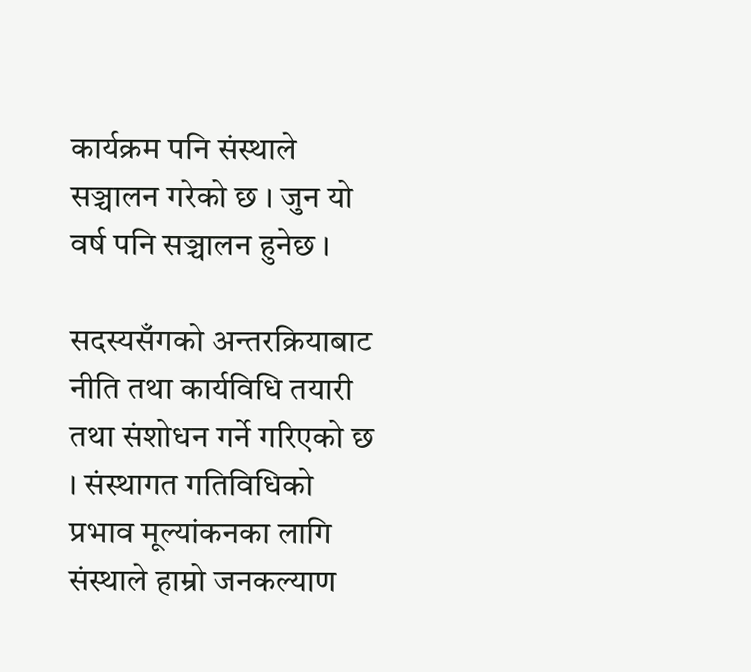कार्यक्रम पनि संस्थाले सञ्चालन गरेको छ । जुन यो वर्ष पनि सञ्चालन हुनेछ ।

सदस्यसँगको अन्तरक्रियाबाट नीति तथा कार्यविधि तयारी तथा संशोधन गर्ने गरिएको छ । संस्थागत गतिविधिको प्रभाव मूल्यांकनका लागि संस्थाले हाम्रो जनकल्याण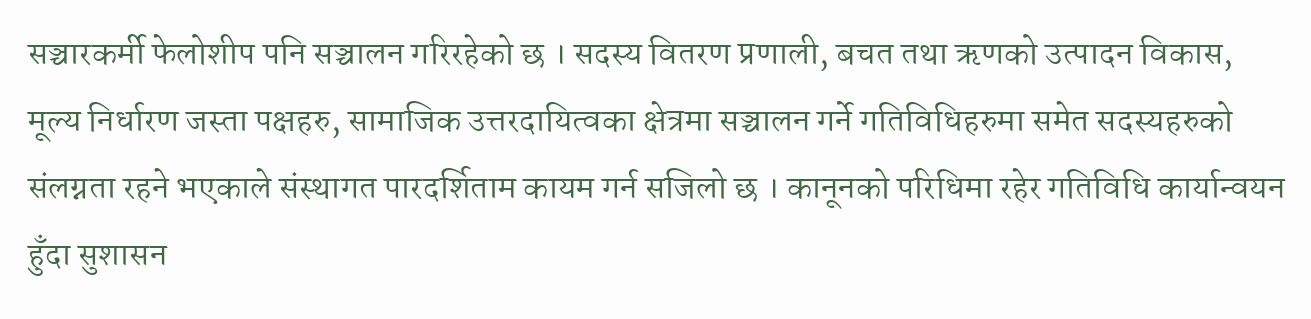सञ्चारकर्मी फेलोशीप पनि सञ्चालन गरिरहेको छ । सदस्य वितरण प्रणाली, बचत तथा ऋणको उत्पादन विकास, मूल्य निर्धारण जस्ता पक्षहरु, सामाजिक उत्तरदायित्वका क्षेत्रमा सञ्चालन गर्ने गतिविधिहरुमा समेत सदस्यहरुको संलग्नता रहने भएकाले संस्थागत पारदर्शिताम कायम गर्न सजिलो छ । कानूनको परिधिमा रहेर गतिविधि कार्यान्वयन हुँदा सुशासन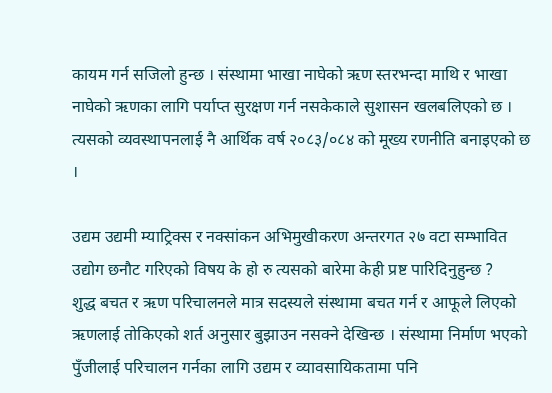कायम गर्न सजिलो हुन्छ । संस्थामा भाखा नाघेको ऋण स्तरभन्दा माथि र भाखा नाघेको ऋणका लागि पर्याप्त सुरक्षण गर्न नसकेकाले सुशासन खलबलिएको छ । त्यसको व्यवस्थापनलाई नै आर्थिक वर्ष २०८३/०८४ को मूख्य रणनीति बनाइएको छ ।

उद्यम उद्यमी म्याट्रिक्स र नक्सांकन अभिमुखीकरण अन्तरगत २७ वटा सम्भावित उद्योग छनौट गरिएको विषय के हो रु त्यसको बारेमा केही प्रष्ट पारिदिनुहुन्छ ?
शुद्ध बचत र ऋण परिचालनले मात्र सदस्यले संस्थामा बचत गर्न र आफूले लिएको ऋणलाई तोकिएको शर्त अनुसार बुझाउन नसक्ने देखिन्छ । संस्थामा निर्माण भएको पुँजीलाई परिचालन गर्नका लागि उद्यम र व्यावसायिकतामा पनि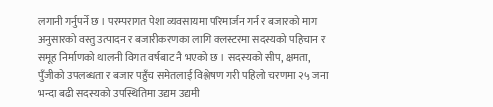लगानी गर्नुपर्ने छ । परम्परागत पेशा व्यवसायमा परिमार्जन गर्न र बजारको माग अनुसारको वस्तु उत्पादन र बजारीकरणका लागि क्लस्टरमा सदस्यको पहिचान र समूह निर्माणको थालनी विगत वर्षबाट नै भएको छ । सदस्यको सीप, क्षमता, पुँजीको उपलब्धता र बजार पहुँच समेतलाई विश्लेषण गरी पहिलो चरणमा २५ जना भन्दा बढी सदस्यको उपस्थितिमा उद्यम उद्यमी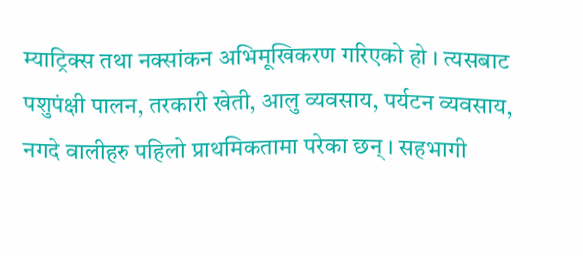म्याट्रिक्स तथा नक्सांकन अभिमूखिकरण गरिएको हो । त्यसबाट पशुपंक्षी पालन, तरकारी खेती, आलु व्यवसाय, पर्यटन व्यवसाय, नगदे वालीहरु पहिलो प्राथमिकतामा परेका छन् । सहभागी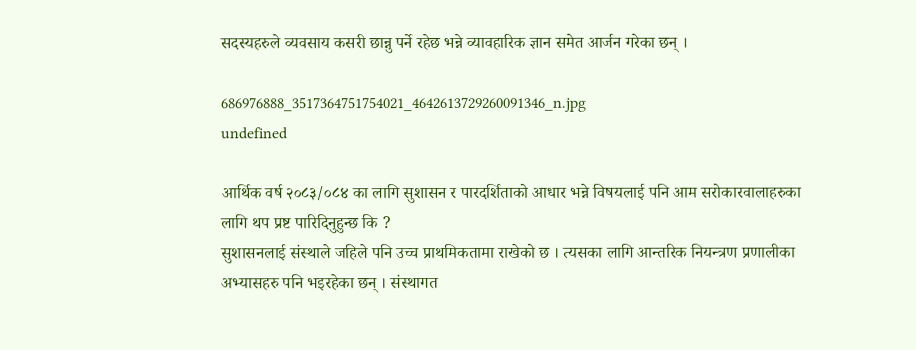सदस्यहरुले व्यवसाय कसरी छान्नु पर्ने रहेछ भन्ने व्यावहारिक ज्ञान समेत आर्जन गरेका छन् ।

686976888_3517364751754021_4642613729260091346_n.jpg
undefined

आर्थिक वर्ष २०८३/०८४ का लागि सुशासन र पारदर्शिताको आधार भन्ने विषयलाई पनि आम सरोकारवालाहरुका लागि थप प्रष्ट पारिदिनुहुन्छ कि ?
सुशासनलाई संस्थाले जहिले पनि उच्च प्राथमिकतामा राखेको छ । त्यसका लागि आन्तरिक नियन्त्रण प्रणालीका अभ्यासहरु पनि भइरहेका छन् । संस्थागत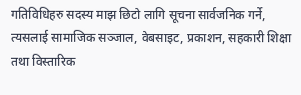गतिविधिहरु सदस्य माझ छिटो लागि सूचना सार्वजनिक गर्ने, त्यसलाई सामाजिक सञ्जाल, वेबसाइट, प्रकाशन, सहकारी शिक्षा तथा विस्तारिक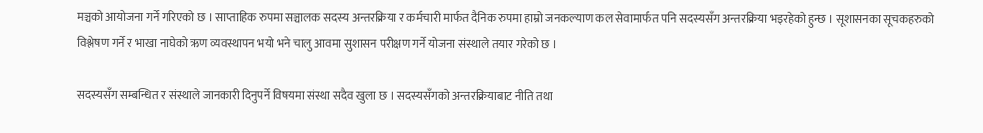मञ्चको आयोजना गर्ने गरिएको छ । साप्ताहिक रुपमा सञ्चालक सदस्य अन्तरक्रिया र कर्मचारी मार्फत दैनिक रुपमा हाम्रो जनकल्याण कल सेवामार्फत पनि सदस्यसँग अन्तरक्रिया भइरहेको हुन्छ । सूशासनका सूचकहरुको विश्लेषण गर्ने र भाखा नाघेको ऋण व्यवस्थापन भयो भने चालु आवमा सुशासन परीक्षण गर्ने योजना संस्थाले तयार गरेको छ ।

सदस्यसँग सम्बन्धित र संस्थाले जानकारी दिनुपर्ने विषयमा संस्था सदैव खुला छ । सदस्यसँगको अन्तरक्रियाबाट नीति तथा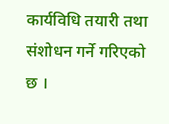कार्यविधि तयारी तथा संशोधन गर्ने गरिएको छ ।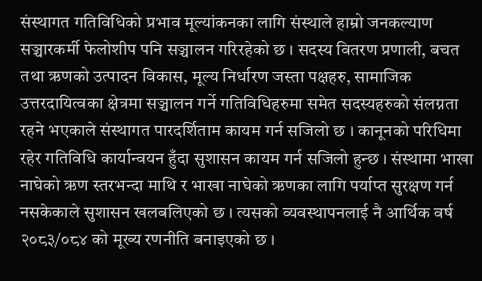संस्थागत गतिविधिको प्रभाव मूल्यांकनका लागि संस्थाले हाम्रो जनकल्याण सञ्चारकर्मी फेलोशीप पनि सञ्चालन गरिरहेको छ । सदस्य वितरण प्रणाली, बचत तथा ऋणको उत्पादन विकास, मूल्य निर्धारण जस्ता पक्षहरु, सामाजिक उत्तरदायित्वका क्षेत्रमा सञ्चालन गर्ने गतिविधिहरुमा समेत सदस्यहरुको संलग्नता रहने भएकाले संस्थागत पारदर्शिताम कायम गर्न सजिलो छ । कानूनको परिधिमा रहेर गतिविधि कार्यान्वयन हुँदा सुशासन कायम गर्न सजिलो हुन्छ । संस्थामा भाखा नाघेको ऋण स्तरभन्दा माथि र भाखा नाघेको ऋणका लागि पर्याप्त सुरक्षण गर्न नसकेकाले सुशासन खलबलिएको छ । त्यसको व्यवस्थापनलाई नै आर्थिक वर्ष २०८३/०८४ को मूख्य रणनीति बनाइएको छ ।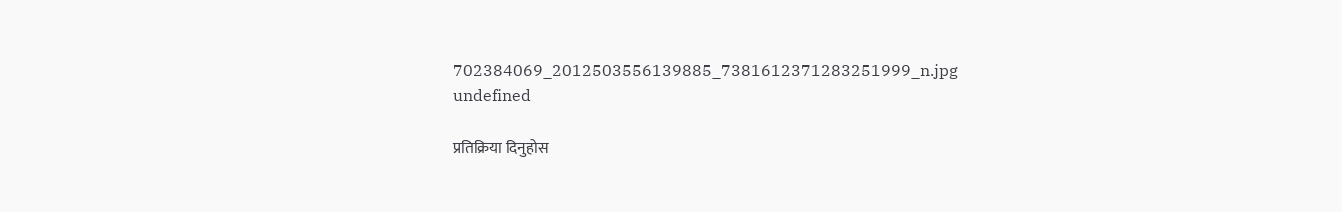702384069_2012503556139885_7381612371283251999_n.jpg
undefined

प्रतिक्रिया दिनुहोस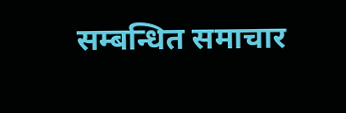सम्बन्धित समाचार